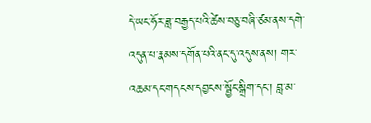དེ་ཡང་ཧོར་ཟླ་བརྒྱད་པའི་ཚེས་བཅུ་བཞི་ཙམ་ནས་དགེ་འདུན་པ་རྣམས་དགོན་པའི་ནང་དུ་འདུས་ནས། གར་འཆམ་དང་གདངས་དབྱངས་སྦྱོང་སྒྲིག་དང་། བླ་མ་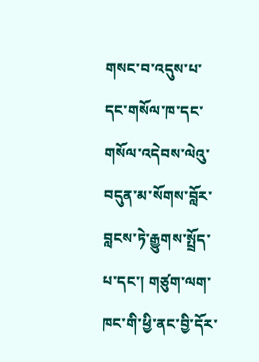གསང་བ་འདུས་པ་དང་གསོལ་ཁ་དང་གསོལ་འདེབས་ལེའུ་བདུན་མ་སོགས་བློར་བླངས་ཏེ་རྒྱུགས་སྤྲོད་པ་དང་། གཙུག་ལག་ཁང་གི་ཕྱི་ནང་བྱི་དོར་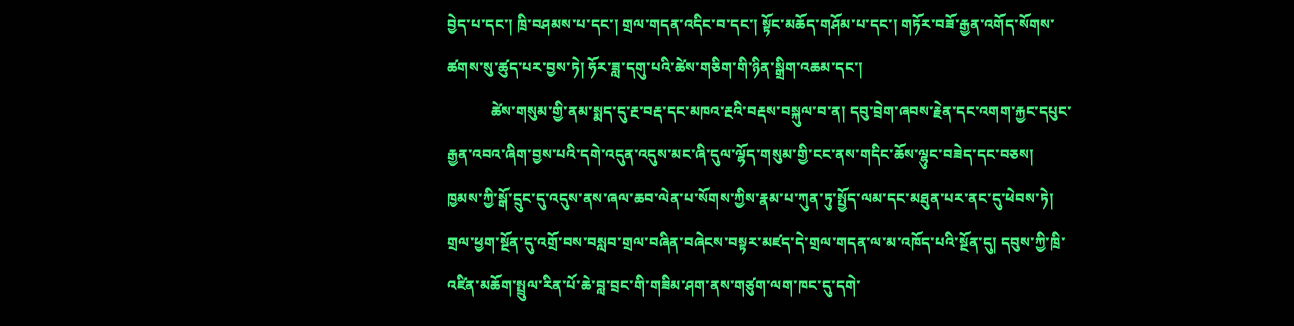བྱེད་པ་དང་། ཁྲི་བཤམས་པ་དང་། གྲལ་གདན་འདིང་བ་དང་། སྟོང་མཆོད་གཤོམ་པ་དང་། གཏོར་བཟོ་རྒྱན་འགོད་སོགས་ཚགས་སུ་ཚུད་པར་བྱས་ཏེ། ཧོར་ཟླ་དགུ་པའི་ཚེས་གཅིག་གི་ཉིན་སྒྲིག་འཆམ་དང་།
            ཚེས་གསུམ་གྱི་ནམ་སྨད་དུ་རྔ་བརྡ་དང་མཁའ་རྔའི་བརྡས་བསྐུལ་བ་ན། དབུ་བྲེག་ཞབས་རྗེན་དང་འགག་རྐྱང་དཔུང་རྒྱན་འབའ་ཞིག་བྱས་པའི་དགེ་འདུན་འདུས་མང་ཞི་དུལ་ལྷོད་གསུམ་གྱི་ངང་ནས་གདིང་ཆོས་ལྷུང་བཟེད་དང་བཅས། ཁྱམས་ཀྱི་སྒོ་དྲུང་དུ་འདུས་ནས་ཞལ་ཆབ་ལེན་པ་སོགས་ཀྱིས་རྣམ་པ་ཀུན་ཏུ་སྤྱོད་ལམ་དང་མཐུན་པར་ནང་དུ་ཕེབས་ཏེ། གྲལ་ཕྱག་སྔོན་དུ་འགྲོ་བས་བསླབ་གྲལ་བཞིན་བཞེངས་བསྟར་མཛད་དེ་གྲལ་གདན་ལ་མ་འཁོད་པའི་སྔོན་དུ། དབུས་ཀྱི་ཁྲི་འཛིན་མཆོག་སྤྲུལ་རིན་པོ་ཆེ་བླ་བྲང་གི་གཟིམ་ཤག་ནས་གཙུག་ལག་ཁང་དུ་དགེ་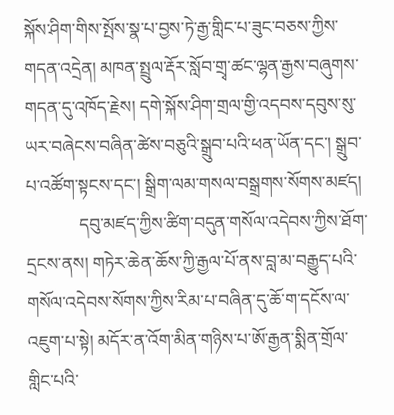སྐོས་ཤིག་གིས་སྤོས་སྣ་པ་བྱས་ཏེ་རྒྱ་གླིང་པ་ཟུང་བཅས་ཀྱིས་གདན་འདྲེན། མཁན་སྤྲུལ་རྡོར་སློབ་གྲྭ་ཚང་ལྷན་རྒྱས་བཞུགས་གདན་དུ་འཁོད་རྗེས། དགེ་སྐོས་ཤིག་གྲལ་གྱི་འདབས་དབུས་སུ་ཡར་བཞེངས་བཞིན་ཚེས་བཅུའི་སྒྲུབ་པའི་ཕན་ཡོན་དང་། སྒྲུབ་པ་འཚོག་སྟངས་དང་། སྒྲིག་ལམ་གསལ་བསྒྲགས་སོགས་མཛད།
            དབུ་མཛད་ཀྱིས་ཚིག་བདུན་གསོལ་འདེབས་ཀྱིས་ཐོག་དྲངས་ནས། གཏེར་ཆེན་ཆོས་ཀྱི་རྒྱལ་པོ་ནས་བླ་མ་བརྒྱུད་པའི་གསོལ་འདེབས་སོགས་ཀྱིས་རིམ་པ་བཞིན་དུ་ཆོ་ག་དངོས་ལ་འཇུག་པ་སྟེ། མདོར་ན་འོག་མིན་གཉིས་པ་ཨོ་རྒྱན་སྨིན་གྲོལ་གླིང་པའི་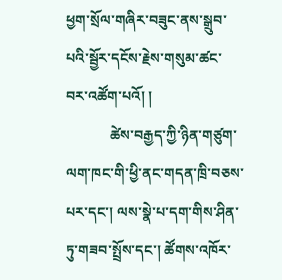ཕྱག་སྲོལ་གཞིར་བཟུང་ནས་སྒྲུབ་པའི་སྦྱོར་དངོས་རྗེས་གསུམ་ཚང་བར་འཚོག་པའོ། །
            ཚེས་བརྒྱད་ཀྱི་ཉིན་གཙུག་ལག་ཁང་གི་ཕྱི་ནང་གདན་ཁྲི་བཅས་པར་དང་། ལས་སྣེ་པ་དག་གིས་ཤིན་ཏུ་གཟབ་སྤྲོས་དང་། ཚོགས་འཁོར་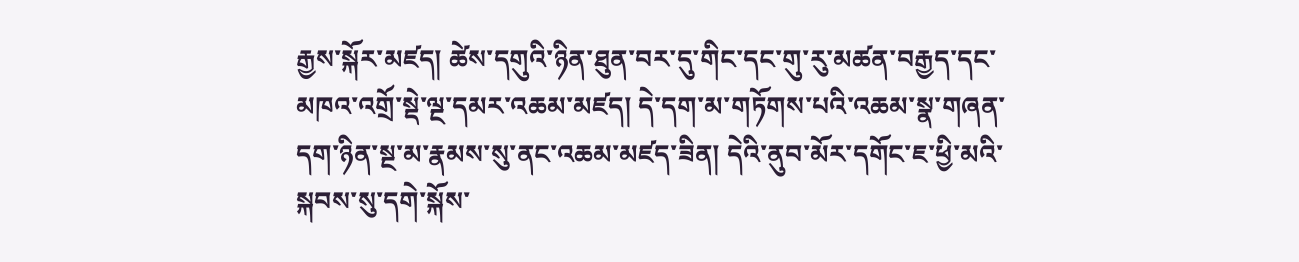རྒྱས་སྐོར་མཛད། ཚེས་དགུའི་ཉིན་ཐུན་བར་དུ་གིང་དང་གུ་རུ་མཚན་བརྒྱད་དང་མཁའ་འགྲོ་སྡེ་ལྔ་དམར་འཆམ་མཛད། དེ་དག་མ་གཏོགས་པའི་འཆམ་སྣ་གཞན་དག་ཉིན་སྔ་མ་རྣམས་སུ་ནང་འཆམ་མཛད་ཟིན། དེའི་ནུབ་མོར་དགོང་ཇ་ཕྱི་མའི་སྐབས་སུ་དགེ་སྐོས་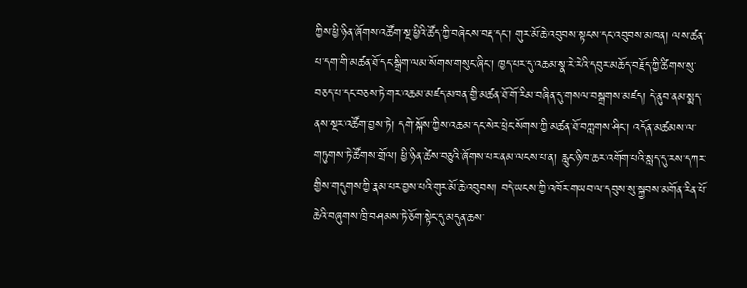ཀྱིས་ཕྱི་ཉིན་ཞོགས་འཚོག་སྔ་ཕྱིའི་ཚོད་ཀྱི་བཞེངས་བརྡ་དང་། གུར་མོ་ཆེ་འབུབས་སྟངས་དང་འབུབས་མཁན། ལས་ཚན་པ་དག་གི་མཚན་ཐོ་དང་སྒྲིག་ལམ་སོགས་གསུང་ཞིང་། ཁྱད་པར་དུ་འཆམ་སྣ་རེ་རེའི་དབུར་མཆོད་བརྗོད་ཀྱི་ཚིགས་སུ་བཅད་པ་དང་བཅས་ཏེ་གར་འཆམ་མཛད་མཁན་གྱི་མཚན་ཐོ་གོ་རིམ་བཞིན་དུ་གསལ་བསྒྲགས་མཛད། དེ་ནུབ་ནམ་སྨད་ནས་སྔར་འཚོག་བྱས་ཏེ། དགེ་སྐོས་ཀྱིས་འཆམ་དང་སེར་ཕྲེང་སོགས་ཀྱི་མཚན་ཐོ་བཀླགས་ཤིང་། འདོན་མཚམས་ལ་གཏུགས་ཏེ་ཚོགས་གྲོལ། ཕྱི་ཉིན་ཚེས་བཅུའི་ཞོགས་པར་ནམ་ལངས་པ་ན། རླུང་ཉི་ཁ་ཆར་འགོག་པའི་སླད་དུ་རས་དཀར་གྱིས་གདུགས་ཀྱི་རྣམ་པར་བྱས་པའི་གུར་མོ་ཆེ་འབུབས། བདེ་ཡངས་ཀྱི་འཁོར་གཡབ་ལ་དབུས་སུ་སྐྱབས་མགོན་རིན་པོ་ཆེའི་བཞུགས་ཁྲི་བཤམས་ཏེ་ཅོག་སྟེང་དུ་མདུན་ཆས་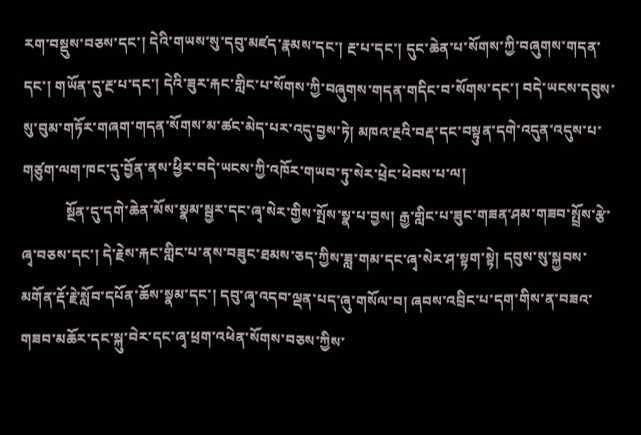རག་བསྡུས་བཅས་དང་། དེའི་གཡས་སུ་དབུ་མཛད་རྣམས་དང་། རྔ་པ་དང་། དུང་ཆེན་པ་སོགས་ཀྱི་བཞུགས་གདན་དང་། གཡོན་དུ་རྔ་པ་དང་། དེའི་ཟུར་རྐང་གླིང་པ་སོགས་ཀྱི་བཞུགས་གདན་གདིང་བ་སོགས་དང་། བདེ་ཡངས་དབུས་སུ་བུམ་གཏོར་གཞག་གདན་སོགས་མ་ཚང་མེད་པར་འདུ་བྱས་ཏེ། མཁའ་རྔའི་བརྡ་དང་བསྟུན་དགེ་འདུན་འདུས་པ་གཙུག་ལག་ཁང་དུ་བྱོན་ནས་ཕྱིར་བདེ་ཡངས་ཀྱི་འཁོར་གཡབ་ཏུ་སེར་ཕྲེང་ཕེབས་པ་ལ།
            སྔོན་དུ་དགེ་ཆེན་མོས་སྣམ་སྦྱར་དང་ཞྭ་སེར་གྱིས་སྤོས་སྣ་པ་བྱས། རྒྱ་གླིང་པ་ཟུང་གཟན་ཤམ་གཟབ་སྤྲོས་རྩེ་ཞྭ་བཅས་དང་། དེ་རྗེས་རྐང་གླིང་པ་ནས་བཟུང་ཐམས་ཅད་ཀྱིས་ཟླ་གམ་དང་ཞྭ་སེར་ཤ་སྟག་སྟེ། དབུས་སུ་སྐྱབས་མགོན་རྡོ་རྗེ་སློབ་དཔོན་ཆོས་སྣམ་དང་། དབུ་ཞྭ་འདབ་ལྡན་པད་ཞུ་གསོལ་བ། ཞབས་འབྲིང་པ་དག་གིས་ན་བཟའ་གཟབ་མཆོར་དང་སྐུ་བེར་དང་ཞྭ་ཕྲག་འཕེན་སོགས་བཅས་ཀྱིས་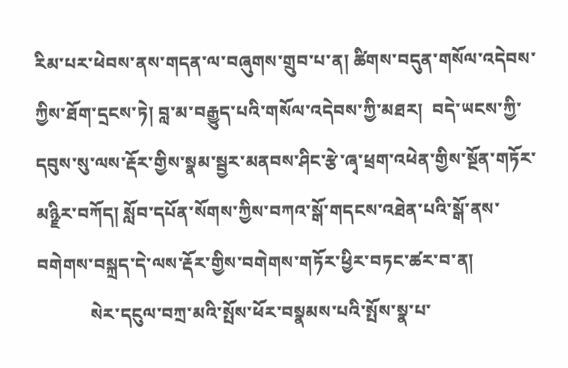རིམ་པར་ཕེབས་ནས་གདན་ལ་བཞུགས་གྲུབ་པ་ན། ཚིགས་བདུན་གསོལ་འདེབས་ཀྱིས་ཐོག་དྲངས་ཏེ། བླ་མ་བརྒྱུད་པའི་གསོལ་འདེབས་ཀྱི་མཐར།  བདེ་ཡངས་ཀྱི་དབུས་སུ་ལས་རྡོར་གྱིས་སྣམ་སྦྱར་མནབས་ཤིང་རྩེ་ཞྭ་ཕྲག་འཕེན་གྱིས་སྔོན་གཏོར་མཉྫིར་བཀོད། སློབ་དཔོན་སོགས་ཀྱིས་བཀའ་སྒོ་གདངས་འཐེན་པའི་སྒོ་ནས་བགེགས་བསྐྲད་དེ་ལས་རྡོར་གྱིས་བགེགས་གཏོར་ཕྱིར་བཏང་ཚར་བ་ན།
            སེར་དངུལ་བཀྲ་མའི་སྤོས་ཕོར་བསྣམས་པའི་སྤོས་སྣ་པ་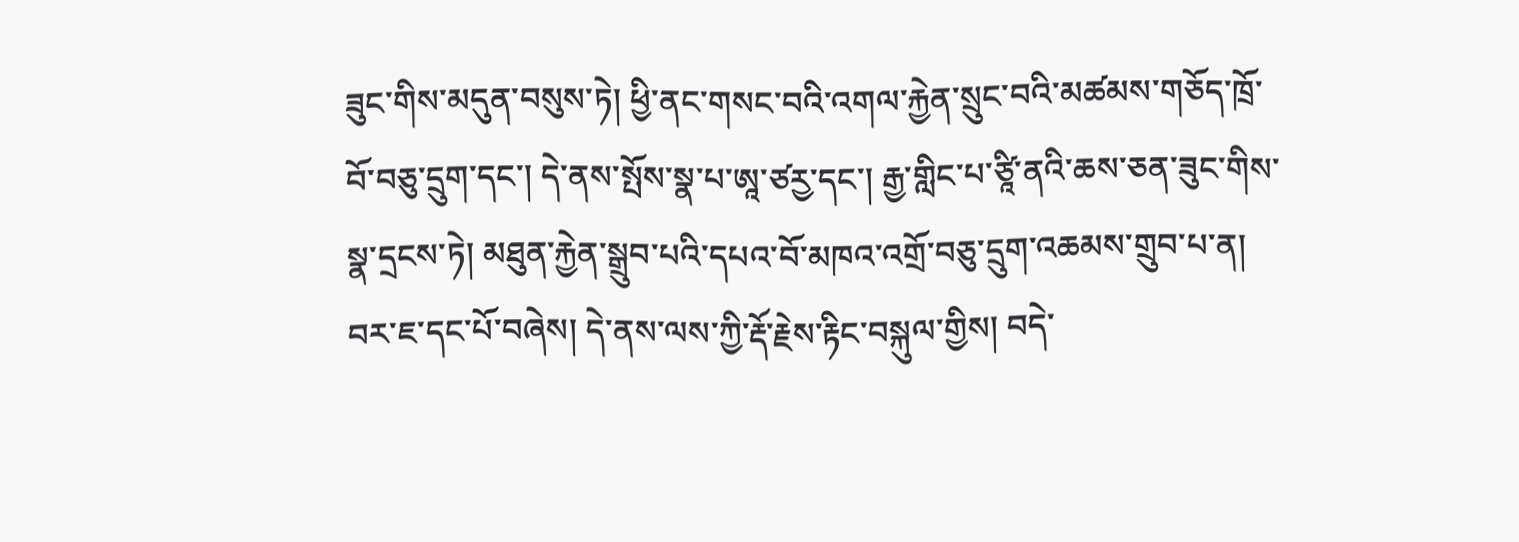ཟུང་གིས་མདུན་བསུས་ཏེ། ཕྱི་ནང་གསང་བའི་འགལ་རྐྱེན་སྲུང་བའི་མཚམས་གཅོད་ཁྲོ་བོ་བཅུ་དྲུག་དང་། དེ་ནས་སྤོས་སྣ་པ་ཨཱ་ཙརྱ་དང་། རྒྱ་གླིང་པ་ཙཱི་ནའི་ཆས་ཅན་ཟུང་གིས་སྣ་དྲངས་ཏེ། མཐུན་རྐྱེན་སྒྲུབ་པའི་དཔའ་བོ་མཁའ་འགྲོ་བཅུ་དྲུག་འཆམས་གྲུབ་པ་ན། བར་ཇ་དང་པོ་བཞེས། དེ་ནས་ལས་ཀྱི་རྡོ་རྗེས་རྟིང་བསྐུལ་གྱིས། བདེ་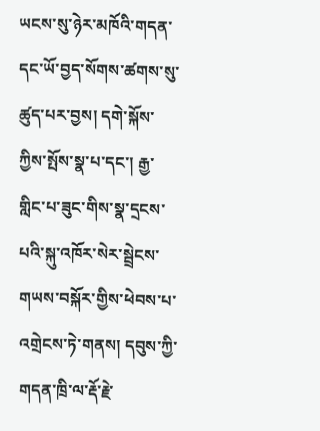ཡངས་སུ་ཉེར་མཁོའི་གདན་དང་ཡོ་བྱད་སོགས་ཚགས་སུ་ཚུད་པར་བྱས། དགེ་སྐོས་ཀྱིས་སྤོས་སྣ་པ་དང་། རྒྱ་གླིང་པ་ཟུང་གིས་སྣ་དྲངས་པའི་སྐུ་འཁོར་སེར་སྦྲེངས་གཡས་བསྐོར་གྱིས་ཕེབས་པ་འགྲེངས་ཏེ་གནས། དབུས་ཀྱི་གདན་ཁྲི་ལ་རྡོ་རྗེ་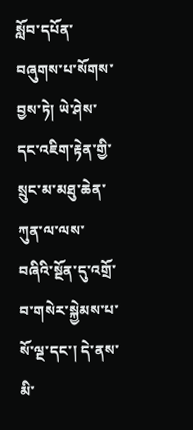སློབ་དཔོན་བཞུགས་པ་སོགས་བྱས་ཏེ། ཡེ་ཤེས་དང་འཇིག་རྟེན་གྱི་སྲུང་མ་མཐུ་ཆེན་ཀུན་ལ་ལས་བཞིའི་སྔོན་དུ་འགྲོ་བ་གསེར་སྐྱེམས་པ་སོ་ལྔ་དང་། དེ་ནས་མི་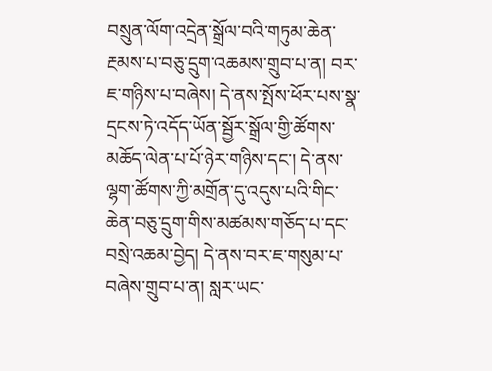བསྲུན་ལོག་འདྲེན་སྒྲོལ་བའི་གཏུམ་ཆེན་རྔམས་པ་བཅུ་དྲུག་འཆམས་གྲུབ་པ་ན། བར་ཇ་གཉིས་པ་བཞེས། དེ་ནས་སྤོས་ཕོར་པས་སྣ་དྲངས་ཏེ་འདོད་ཡོན་སྦྱོར་སྒྲོལ་གྱི་ཚོགས་མཆོད་ལེན་པ་པོ་ཉེར་གཉིས་དང་། དེ་ནས་ལྷག་ཚོགས་ཀྱི་མགྲོན་དུ་འདུས་པའི་གིང་ཆེན་བཅུ་དྲུག་གིས་མཚམས་གཅོད་པ་དང་བསྲེ་འཆམ་བྱེད། དེ་ནས་བར་ཇ་གསུམ་པ་བཞེས་གྲུབ་པ་ན། སླར་ཡང་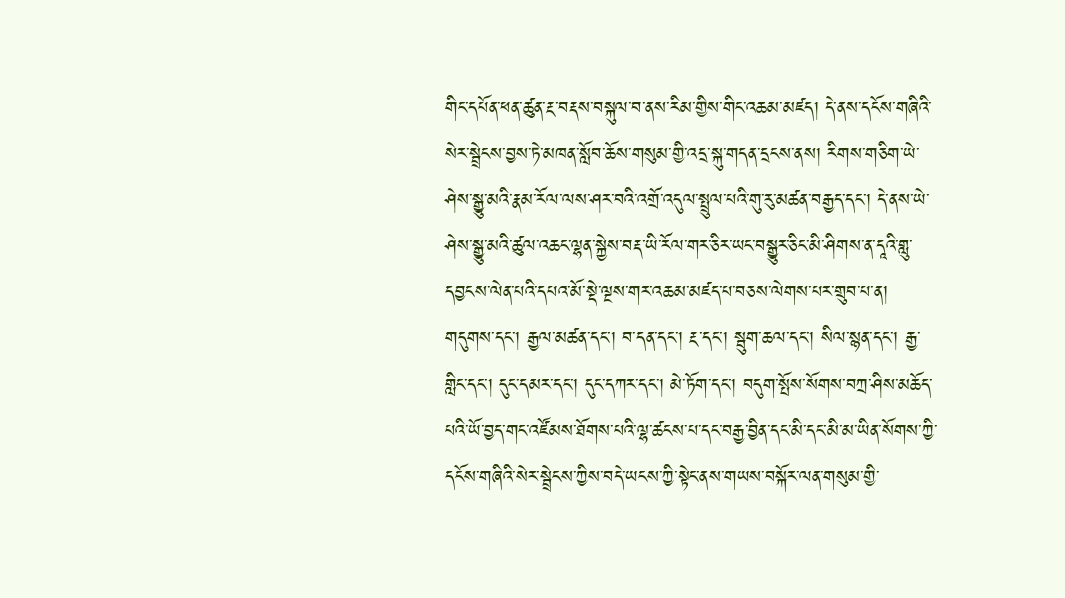གིང་དཔོན་ཕན་ཚུན་རྔ་བརྡས་བསྐུལ་བ་ནས་རིམ་གྱིས་གིང་འཆམ་མཛད། དེ་ནས་དངོས་གཞིའི་སེར་སྦྲེངས་བྱས་ཏེ་མཁན་སློབ་ཆོས་གསུམ་གྱི་འདྲ་སྐུ་གདན་དྲངས་ནས། རིགས་གཅིག་ཡེ་ཤེས་སྒྱུ་མའི་རྣམ་རོལ་ལས་ཤར་བའི་འགྲོ་འདུལ་སྤྲུལ་པའི་གུ་རུ་མཚན་བརྒྱད་དང་། དེ་ནས་ཡེ་ཤེས་སྒྱུ་མའི་ཚུལ་འཆང་ལྷན་སྐྱེས་བརྡ་ཡི་རོལ་གར་ཅིར་ཡང་བསྒྱུར་ཅིང་མི་ཤིགས་ན་དཱའི་གླུ་དབྱངས་ལེན་པའི་དཔའ་མོ་སྡེ་ལྔས་གར་འཆམ་མཛད་པ་བཅས་ལེགས་པར་གྲུབ་པ་ན།
གདུགས་དང་། རྒྱལ་མཚན་དང་། བ་དན་དང་། རྔ་དང་། སྦུག་ཆལ་དང་། སིལ་སྙན་དང་། རྒྱ་གླིང་དང་། དུང་དམར་དང་། དུང་དཀར་དང་། མེ་ཏོག་དང་། བདུག་སྤོས་སོགས་བཀྲ་ཤིས་མཆོད་པའི་ཡོ་བྱད་གང་འཛོམས་ཐོགས་པའི་ལྷ་ཚངས་པ་དང་བརྒྱ་བྱིན་དང་མི་དང་མི་མ་ཡིན་སོགས་ཀྱི་དངོས་གཞིའི་སེར་སྦྲེངས་ཀྱིས་བདེ་ཡངས་ཀྱི་སྟེང་ནས་གཡས་བསྐོར་ལན་གསུམ་གྱི་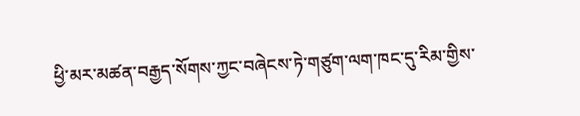ཕྱི་མར་མཚན་བརྒྱད་སོགས་ཀྱང་བཞེངས་ཏེ་གཙུག་ལག་ཁང་དུ་རིམ་གྱིས་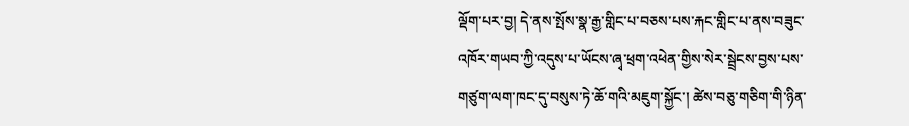ལྡོག་པར་བྱ། དེ་ནས་སྤོས་སྣ་རྒྱ་གླིང་པ་བཅས་པས་རྐང་གླིང་པ་ནས་བཟུང་འཁོར་གཡབ་ཀྱི་འདུས་པ་ཡོངས་ཞྭ་ཕྲག་འཕེན་གྱིས་སེར་སྦྲེངས་བྱས་པས་གཙུག་ལག་ཁང་དུ་བསུས་ཏེ་ཆོ་གའི་མཇུག་སྐྱོང་། ཚེས་བཅུ་གཅིག་གི་ཉིན་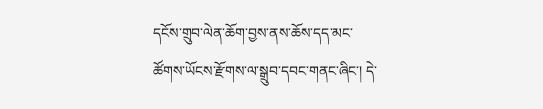དངོས་གྲུབ་ལེན་ཆོག་བྱས་ནས་ཆོས་དད་མང་ཚོགས་ཡོངས་རྫོགས་ལ་སྒྲུབ་དབང་གནང་ཞིང་། དེ་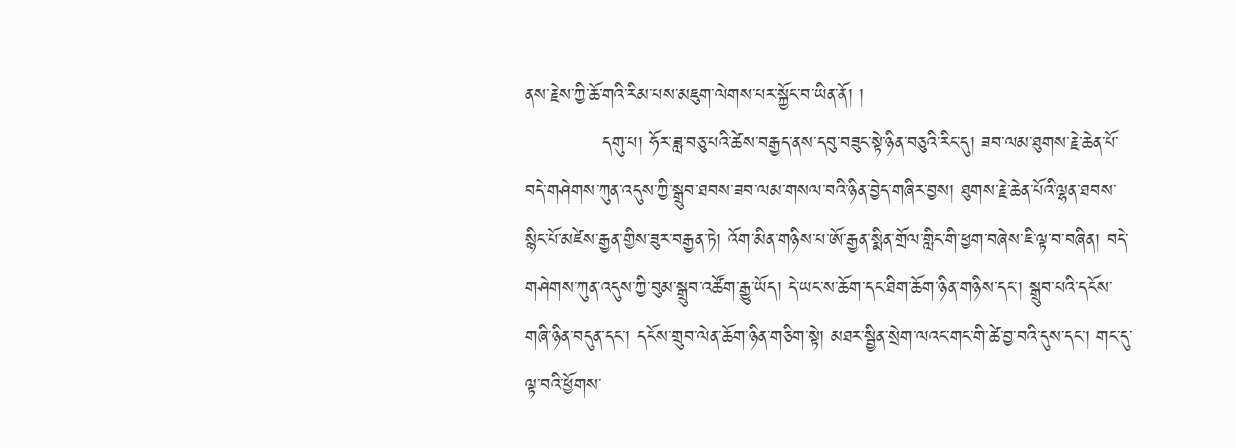ནས་རྗེས་ཀྱི་ཆོ་གའི་རིམ་པས་མཇུག་ལེགས་པར་སྐྱོང་བ་ཡིན་ནོ། །
            དགུ་པ། ཧོར་ཟླ་བཅུ་པའི་ཚེས་བརྒྱད་ནས་དབུ་བཟུང་སྟེ་ཉིན་བཅུའི་རིང་དུ། ཟབ་ལམ་ཐུགས་རྗེ་ཆེན་པོ་བདེ་གཤེགས་ཀུན་འདུས་ཀྱི་སྒྲུབ་ཐབས་ཟབ་ལམ་གསལ་བའི་ཉིན་བྱེད་གཞིར་བྱས། ཐུགས་རྗེ་ཆེན་པོའི་ལྷན་ཐབས་སྙིང་པོ་མཛེས་རྒྱན་གྱིས་ཟུར་བརྒྱན་ཏེ། འོག་མིན་གཉིས་པ་ཨོ་རྒྱན་སྨིན་གྲོལ་གླིང་གི་ཕྱག་བཞེས་ཇི་ལྟ་བ་བཞིན། བདེ་གཤེགས་ཀུན་འདུས་ཀྱི་བུམ་སྒྲུབ་འཚོག་རྒྱུ་ཡོད། དེ་ཡང་ས་ཆོག་དང་ཐིག་ཆོག་ཉིན་གཉིས་དང་། སྒྲུབ་པའི་དངོས་གཞི་ཉིན་བདུན་དང་། དངོས་གྲུབ་ལེན་ཆོག་ཉིན་གཅིག་སྟེ། མཐར་སྦྱིན་སྲེག་ལའང་གང་གི་ཚེ་བྱ་བའི་དུས་དང་། གང་དུ་ལྟ་བའི་ཕྱོགས་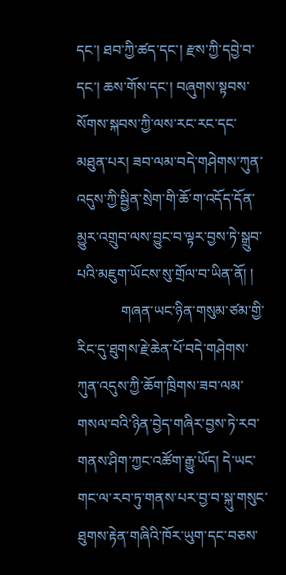དང་། ཐབ་ཀྱི་ཚད་དང་། རྫས་ཀྱི་དབྱེ་བ་དང་། ཆས་གོས་དང་། བཞུགས་སྟབས་སོགས་སྐབས་ཀྱི་ལས་རང་རང་དང་མཐུན་པར། ཟབ་ལམ་བདེ་གཤེགས་ཀུན་འདུས་ཀྱི་སྦྱིན་སྲེག་གི་ཆོ་ག་འདོད་དོན་མྱུར་འགྲུབ་ལས་བྱུང་བ་ལྟར་བྱས་ཏེ་སྒྲུབ་པའི་མཇུག་ཡོངས་སུ་གྲོལ་བ་ཡིན་ནོ། །
            གཞན་ཡང་ཉིན་གསུམ་ཙམ་གྱི་རིང་དུ་ཐུགས་རྗེ་ཆེན་པོ་བདེ་གཤེགས་ཀུན་འདུས་ཀྱི་ཆོག་ཁྲིགས་ཟབ་ལམ་གསལ་བའི་ཉིན་བྱེད་གཞིར་བྱས་ཏེ་རབ་གནས་ཤིག་ཀྱང་འཚོག་རྒྱུ་ཡོད། དེ་ཡང་གང་ལ་རབ་ཏུ་གནས་པར་བྱ་བ་སྐུ་གསུང་ཐུགས་རྟེན་གཞིའི་ཁོར་ཡུག་དང་བཅས་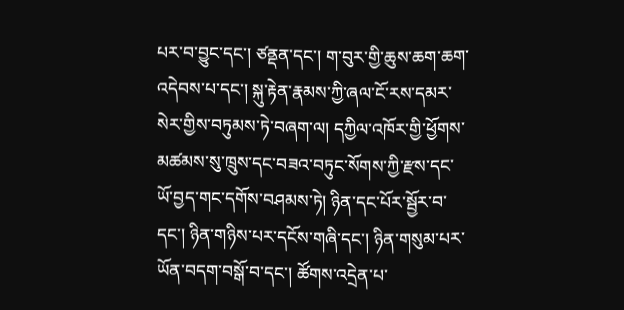པར་བ་བྱུང་དང་། ཙནྡན་དང་། ག་བུར་གྱི་ཆུས་ཆག་ཆག་འདེབས་པ་དང་། སྐུ་རྟེན་རྣམས་ཀྱི་ཞལ་ངོ་རས་དམར་སེར་གྱིས་བཏུམས་ཏེ་བཞག་ལ། དཀྱིལ་འཁོར་གྱི་ཕྱོགས་མཚམས་སུ་ཁྲུས་དང་བཟའ་བཏུང་སོགས་ཀྱི་རྫས་དང་ཡོ་བྱད་གང་དགོས་བཤམས་ཏེ། ཉིན་དང་པོར་སྦྱོར་བ་དང་། ཉིན་གཉིས་པར་དངོས་གཞི་དང་། ཉིན་གསུམ་པར་ཡོན་བདག་བསྒོ་བ་དང་། ཚོགས་འདྲེན་པ་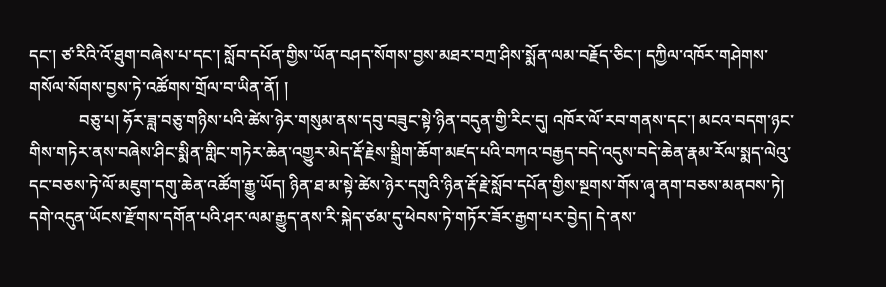དང་། ཙ་རིའི་འོ་ཐུག་བཞེས་པ་དང་། སློབ་དཔོན་གྱིས་ཡོན་བཤད་སོགས་བྱས་མཐར་བཀྲ་ཤིས་སྨོན་ལམ་བརྗོད་ཅིང་། དཀྱིལ་འཁོར་གཤེགས་གསོལ་སོགས་བྱས་ཏེ་འཚོགས་གྲོལ་བ་ཡིན་ནོ། །
            བཅུ་པ། ཧོར་ཟླ་བཅུ་གཉིས་པའི་ཚེས་ཉེར་གསུམ་ནས་དབུ་བཟུང་སྟེ་ཉིན་བདུན་གྱི་རིང་དུ། འཁོར་ལོ་རབ་གནས་དང་། མངའ་བདག་ཉང་གིས་གཏེར་ནས་བཞེས་ཤིང་སྨིན་གླིང་གཏེར་ཆེན་འགྱུར་མེད་རྡོ་རྗེས་སྒྲིག་ཆོག་མཛད་པའི་བཀའ་བརྒྱད་བདེ་འདུས་བདེ་ཆེན་རྣམ་རོལ་སྨད་ལེའུ་དང་བཅས་ཏེ་ལོ་མཇུག་དགུ་ཆེན་འཚོག་རྒྱུ་ཡོད། ཉིན་ཐ་མ་སྟེ་ཚེས་ཉེར་དགུའི་ཉིན་རྡོ་རྗེ་སློབ་དཔོན་གྱིས་སྔགས་གོས་ཞྭ་ནག་བཅས་མནབས་ཏེ། དགེ་འདུན་ཡོངས་རྫོགས་དགོན་པའི་ཤར་ལམ་རྒྱུད་ནས་རི་སྐེད་ཙམ་དུ་ཕེབས་ཏེ་གཏོར་ཟོར་རྒྱག་པར་བྱེད། དེ་ནས་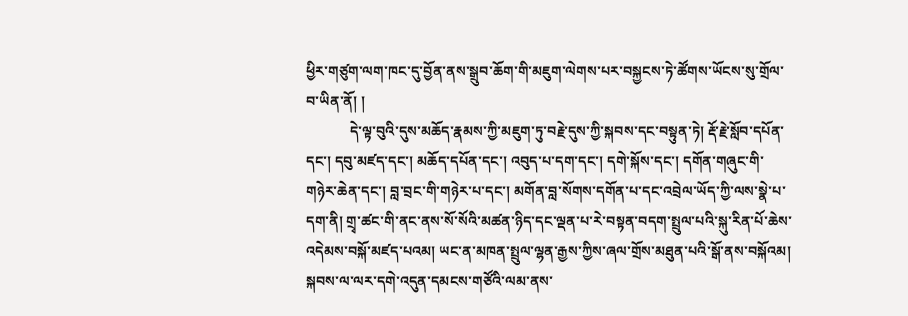ཕྱིར་གཙུག་ལག་ཁང་དུ་བྱོན་ནས་སྒྲུབ་ཆོག་གི་མཇུག་ལེགས་པར་བསྐྱངས་ཏེ་ཚོགས་ཡོངས་སུ་གྲོལ་བ་ཡིན་ནོ། །
            དེ་ལྟ་བུའི་དུས་མཆོད་རྣམས་ཀྱི་མཇུག་ཏུ་བརྗེ་དུས་ཀྱི་སྐབས་དང་བསྟུན་ཏེ། རྡོ་རྗེ་སློབ་དཔོན་དང་། དབུ་མཛད་དང་། མཆོད་དཔོན་དང་། འབུད་པ་དག་དང་། དགེ་སྐོས་དང་། དགོན་གཞུང་གི་གཉེར་ཆེན་དང་། བླ་བྲང་གི་གཉེར་པ་དང་། མགོན་བླ་སོགས་དགོན་པ་དང་འབྲེལ་ཡོད་ཀྱི་ལས་སྣེ་པ་དག་ནི། གྲྭ་ཚང་གི་ནང་ནས་སོ་སོའི་མཚན་ཉིད་དང་ལྡན་པ་རེ་བསྟན་བདག་སྤྲུལ་པའི་སྐུ་རིན་པོ་ཆེས་འདེམས་བསྐོ་མཛད་པའམ། ཡང་ན་མཁན་སྤྲུལ་ལྷན་རྒྱས་ཀྱིས་ཞལ་གྲོས་མཐུན་པའི་སྒོ་ནས་བསྐོའམ། སྐབས་ལ་ལར་དགེ་འདུན་དམངས་གཙོའི་ལམ་ནས་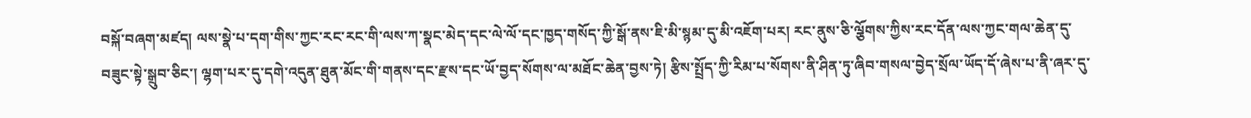བསྐོ་བཞག་མཛད། ལས་སྣེ་པ་དག་གིས་ཀྱང་རང་རང་གི་ལས་ཀ་སྣང་མེད་དང་ལེ་ལོ་དང་ཁྱད་གསོད་ཀྱི་སྒོ་ནས་ཇི་མི་སྙམ་དུ་མི་འཇོག་པར། རང་ནུས་ཅི་ལྕོགས་ཀྱིས་རང་དོན་ལས་ཀྱང་གལ་ཆེན་དུ་བཟུང་སྟེ་སྒྲུབ་ཅིང་། ལྷག་པར་དུ་དགེ་འདུན་ཐུན་མོང་གི་གནས་དང་རྫས་དང་ཡོ་བྱད་སོགས་ལ་མཐོང་ཆེན་བྱས་ཏེ། རྩིས་སྤྲོད་ཀྱི་རིམ་པ་སོགས་ནི་ཤིན་ཏུ་ཞིབ་གསལ་བྱེད་སྲོལ་ཡོད་དོ་ཞེས་པ་ནི་ཞར་དུ་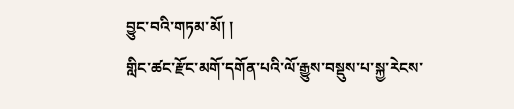བྱུང་བའི་གཏམ་མོ། །
གླིང་ཚང་རྫོང་མགོ་དགོན་པའི་ལོ་རྒྱུས་བསྡུས་པ་སྐྱ་རེངས་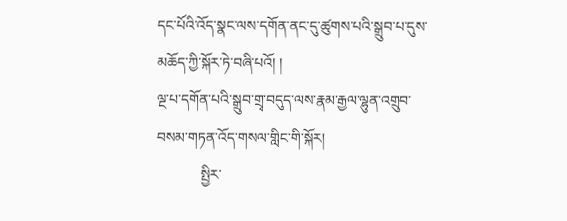དང་པོའི་འོད་སྣང་ལས་དགོན་ནང་དུ་ཚུགས་པའི་སྒྲུབ་པ་དུས་མཆོད་ཀྱི་སྐོར་ཏེ་བཞི་པའོ། །
ལྔ་པ་དགོན་པའི་སྒྲུབ་གྲྭ་བདུད་ལས་རྣམ་རྒྱལ་ལྷུན་འགྲུབ་བསམ་གཏན་འོད་གསལ་གླིང་གི་སྐོར།
            སྤྱིར་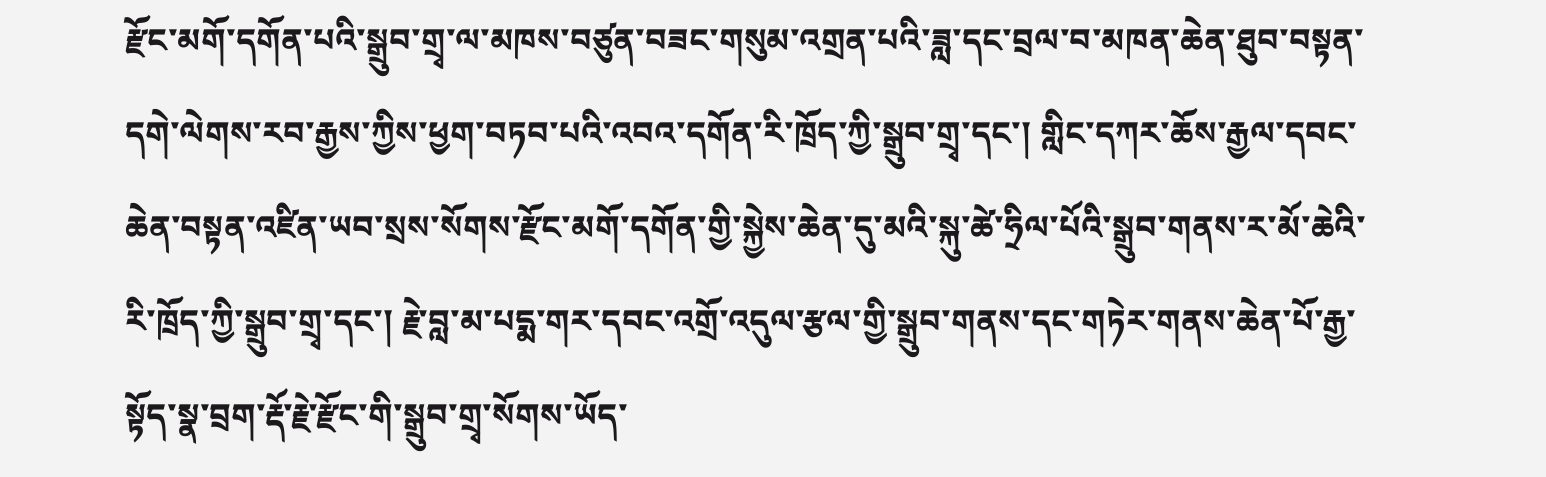རྫོང་མགོ་དགོན་པའི་སྒྲུབ་གྲྭ་ལ་མཁས་བཙུན་བཟང་གསུམ་འགྲན་པའི་ཟླ་དང་བྲལ་བ་མཁན་ཆེན་ཐུབ་བསྟན་དགེ་ལེགས་རབ་རྒྱས་ཀྱིས་ཕྱག་བཏབ་པའི་འབའ་དགོན་རི་ཁྲོད་ཀྱི་སྒྲུབ་གྲྭ་དང་། གླིང་དཀར་ཆོས་རྒྱལ་དབང་ཆེན་བསྟན་འཛིན་ཡབ་སྲས་སོགས་རྫོང་མགོ་དགོན་གྱི་སྐྱེས་ཆེན་དུ་མའི་སྐུ་ཚེ་ཧྲིལ་པོའི་སྒྲུབ་གནས་ར་མོ་ཆེའི་རི་ཁྲོད་ཀྱི་སྒྲུབ་གྲྭ་དང་། རྗེ་བླ་མ་པདྨ་གར་དབང་འགྲོ་འདུལ་རྩལ་གྱི་སྒྲུབ་གནས་དང་གཏེར་གནས་ཆེན་པོ་རྒྱ་སྟོད་སྣ་བྲག་རྡོ་རྗེ་རྫོང་གི་སྒྲུབ་གྲྭ་སོགས་ཡོད་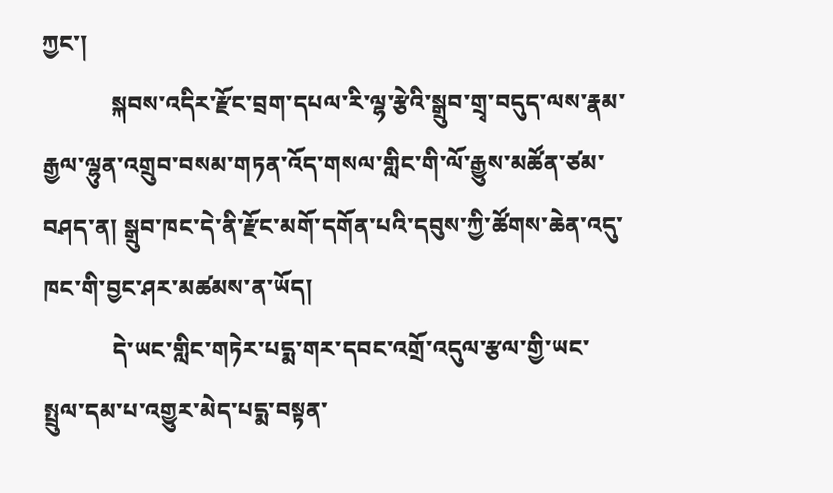ཀྱང་།
            སྐབས་འདིར་རྫོང་བྲག་དཔལ་རི་ལྷ་རྩེའི་སྒྲུབ་གྲྭ་བདུད་ལས་རྣམ་རྒྱལ་ལྷུན་འགྲུབ་བསམ་གཏན་འོད་གསལ་གླིང་གི་ལོ་རྒྱུས་མཚོན་ཙམ་བཤད་ན། སྒྲུབ་ཁང་དེ་ནི་རྫོང་མགོ་དགོན་པའི་དབུས་ཀྱི་ཚོགས་ཆེན་འདུ་ཁང་གི་བྱང་ཤར་མཚམས་ན་ཡོད།
            དེ་ཡང་གླིང་གཏེར་པདྨ་གར་དབང་འགྲོ་འདུལ་རྩལ་གྱི་ཡང་སྤྲུལ་དམ་པ་འགྱུར་མེད་པདྨ་བསྟན་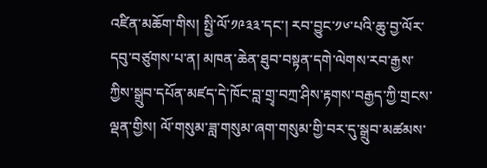འཛིན་མཆོག་གིས། སྤྱི་ལོ་༡༩༣༣་དང་། རབ་བྱུང་༡༦་པའི་ཆུ་བྱ་ལོར་དབུ་བཙུགས་པ་ན། མཁན་ཆེན་ཐུབ་བསྟན་དགེ་ལེགས་རབ་རྒྱས་ཀྱིས་སྒྲུབ་དཔོན་མཛད་དེ་ཁོང་བླ་གྲྭ་བཀྲ་ཤིས་རྟགས་བརྒྱད་ཀྱི་གྲངས་ལྡན་གྱིས། ལོ་གསུམ་ཟླ་གསུམ་ཞག་གསུམ་གྱི་བར་དུ་སྒྲུབ་མཚམས་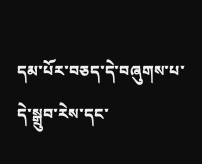དམ་པོར་བཅད་དེ་བཞུགས་པ་དེ་སྒྲུབ་རེས་དང་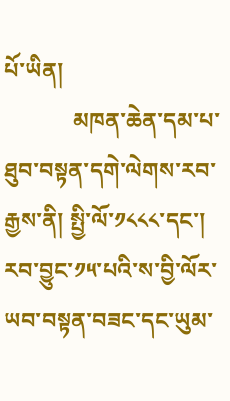པོ་ཡིན།
            མཁན་ཆེན་དམ་པ་ཐུབ་བསྟན་དགེ་ལེགས་རབ་རྒྱས་ནི། སྤྱི་ལོ་༡༨༨༨་དང་། རབ་བྱུང་༡༥་པའི་ས་བྱི་ལོར་ཡབ་བསྟན་བཟང་དང་ཡུམ་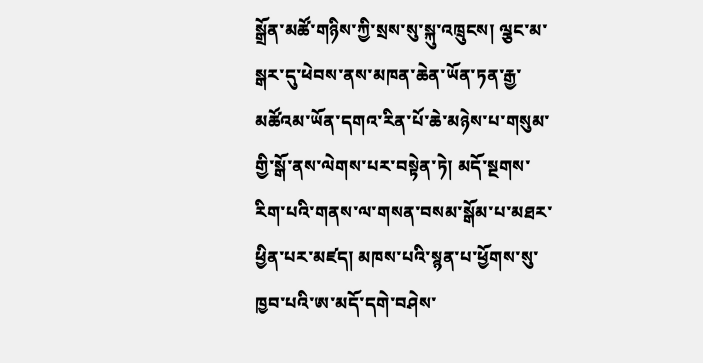སྒྲོན་མཚོ་གཉིས་ཀྱི་སྲས་སུ་སྐུ་འཁྲུངས། ལྕང་མ་སྒར་དུ་ཕེབས་ནས་མཁན་ཆེན་ཡོན་ཏན་རྒྱ་མཚོའམ་ཡོན་དགའ་རིན་པོ་ཆེ་མཉེས་པ་གསུམ་གྱི་སྒོ་ནས་ལེགས་པར་བསྟེན་ཏེ། མདོ་སྔགས་རིག་པའི་གནས་ལ་གསན་བསམ་སྒོམ་པ་མཐར་ཕྱིན་པར་མཛད། མཁས་པའི་སྙན་པ་ཕྱོགས་སུ་ཁྱབ་པའི་ཨ་མདོ་དགེ་བཤེས་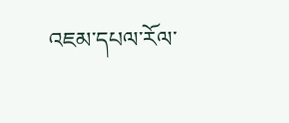འཇམ་དཔལ་རོལ་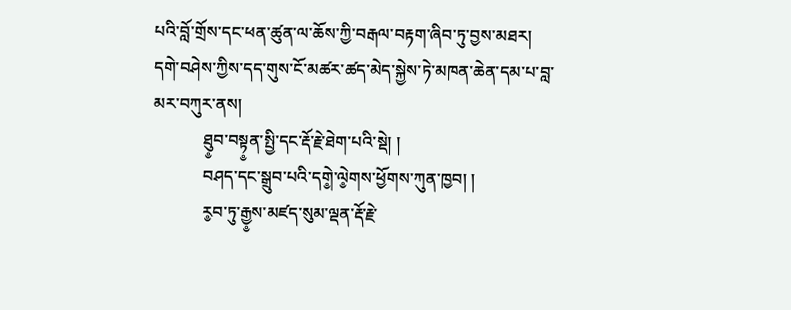པའི་བློ་གྲོས་དང་ཕན་ཚུན་ལ་ཆོས་ཀྱི་བརྒལ་བརྟག་ཞིབ་ཏུ་བྱས་མཐར།
དགེ་བཤེས་ཀྱིས་དད་གུས་ངོ་མཚར་ཚད་མེད་སྐྱེས་ཏེ་མཁན་ཆེན་དམ་པ་བླ་མར་བཀུར་ནས།
            ཐུ༵བ་བསྟ༵ན་སྤྱི་དང་རྡོ་རྗེ་ཐེག་པའི་སྡེ། །
            བཤད་དང་སྒྲུབ་པའི་དགེ༵་ལེ༵གས་ཕྱོགས་ཀུན་ཁྱབ། །
            ར༵བ་ཏུ་རྒྱ༵ས་མཛད་སུམ་ལྡན་རྡོ་རྗེ་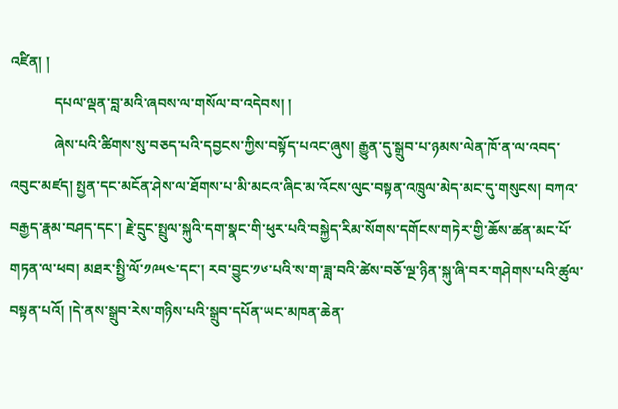འཛིན། །
            དཔལ་ལྡན་བླ་མའི་ཞབས་ལ་གསོལ་བ་འདེབས། །
            ཞེས་པའི་ཚིགས་སུ་བཅད་པའི་དབྱངས་ཀྱིས་བསྟོད་པའང་ཞུས། རྒྱུན་དུ་སྒྲུབ་པ་ཉམས་ལེན་ཁོ་ན་ལ་འབད་འབུང་མཛད། སྤྱན་དང་མངོན་ཤེས་ལ་ཐོགས་པ་མི་མངའ་ཞིང་མ་འོངས་ལུང་བསྟན་འཁྲུལ་མེད་མང་དུ་གསུངས། བཀའ་བརྒྱད་རྣམ་བཤད་དང་། རྗེ་དྲུང་སྤྲུལ་སྐུའི་དག་སྣང་གི་ཕུར་པའི་བསྐྱེད་རིམ་སོགས་དགོངས་གཏེར་གྱི་ཆོས་ཚན་མང་པོ་གཏན་ལ་ཕབ། མཐར་སྤྱི་ལོ་༡༩༥༤་དང་། རབ་བྱུང་༡༦་པའི་ས་ག་ཟླ་བའི་ཚེས་བཅོ་ལྔ་ཉིན་སྐུ་ཞི་བར་གཤེགས་པའི་ཚུལ་བསྟན་པའོ། །དེ་ནས་སྒྲུབ་རེས་གཉིས་པའི་སྒྲུབ་དཔོན་ཡང་མཁན་ཆེན་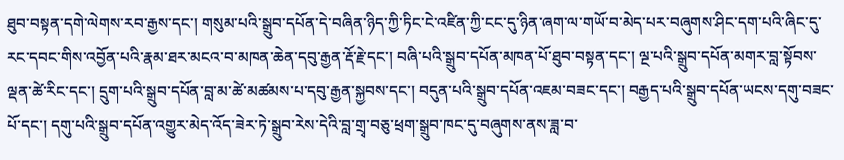ཐུབ་བསྟན་དགེ་ལེགས་རབ་རྒྱས་དང་། གསུམ་པའི་སྒྲུབ་དཔོན་དེ་བཞིན་ཉིད་ཀྱི་ཏིང་ངེ་འཛིན་ཀྱི་ངང་དུ་ཉིན་ཞག་ལ་གཡོ་བ་མེད་པར་བཞུགས་ཤིང་དག་པའི་ཞིང་དུ་རང་དབང་གིས་འབྱོན་པའི་རྣམ་ཐར་མངའ་བ་མཁན་ཆེན་དབུ་རྒྱན་རྡོ་རྗེ་དང་། བཞི་པའི་སྒྲུབ་དཔོན་མཁན་པོ་ཐུབ་བསྟན་དང་། ལྔ་པའི་སྒྲུབ་དཔོན་མགར་བླ་སྟོབས་ལྡན་ཚེ་རིང་དང་། དྲུག་པའི་སྒྲུབ་དཔོན་བླ་མ་ཚེ་མཚམས་པ་དབུ་རྒྱན་སྐྱབས་དང་། བདུན་པའི་སྒྲུབ་དཔོན་འཇམ་བཟང་དང་། བརྒྱད་པའི་སྒྲུབ་དཔོན་ཡངས་དགུ་བཟང་པོ་དང་། དགུ་པའི་སྒྲུབ་དཔོན་འགྱུར་མེད་འོད་ཟེར་ཏེ་སྒྲུབ་རེས་དེའི་བླ་གྲྭ་བཅུ་ཕྲག་སྒྲུབ་ཁང་དུ་བཞུགས་ནས་ཟླ་བ་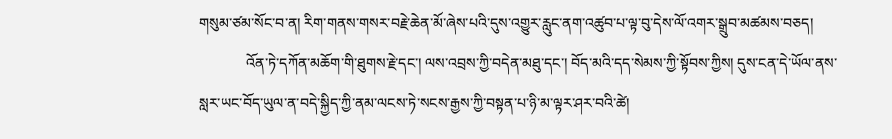གསུམ་ཙམ་སོང་བ་ན། རིག་གནས་གསར་བརྗེ་ཆེན་མོ་ཞེས་པའི་དུས་འགྱུར་རླུང་ནག་འཚུབ་པ་ལྟ་བུ་དེས་ལོ་འགར་སྒྲུབ་མཚམས་བཅད།
             འོན་ཏེ་དཀོན་མཆོག་གི་ཐུགས་རྗེ་དང་། ལས་འབྲས་ཀྱི་བདེན་མཐུ་དང་། བོད་མའི་དད་སེམས་ཀྱི་སྟོབས་ཀྱིས། དུས་ངན་དེ་ཡོལ་ནས་སླར་ཡང་བོད་ཡུལ་ན་བདེ་སྐྱིད་ཀྱི་ནམ་ལངས་ཏེ་སངས་རྒྱས་ཀྱི་བསྟན་པ་ཉི་མ་ལྟར་ཤར་བའི་ཚེ།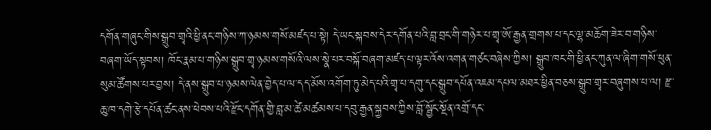དགོན་གཞུང་གིས་སྒྲུབ་གྲྭའི་ཕྱི་ནང་གཉིས་ཀ་ཉམས་གསོ་མཛད་པ་སྟེ། དེ་ཡང་སྐབས་དེར་དགོན་པའི་བླ་བྲང་གི་གཉེར་པ་གྲྭ་ཨོ་རྒྱན་གྲགས་པ་དང་ལྷ་མཆོག་ཟེར་བ་གཉིས་བཞག་ཡོད་སྟབས། ཁོང་རྣམ་པ་གཉིས་སྒྲུབ་གྲྭ་ཉམས་གསོའི་ལས་སྣེ་པར་བསྐོ་བཞག་མཛད་པ་ལྟར་འོས་འགན་གཙང་བཞེས་ཀྱིས། སྒྲུབ་ཁང་གི་ཕྱི་ནང་ཀུན་ལ་ཞིག་གསོ་ཕུན་སུམ་ཚོགས་པར་བྱས། དེ་ནས་སྒྲུབ་པ་ཉམས་ལེན་བྱེད་པ་ལ་དད་མོས་འགོག་ཏུ་མེད་པའི་གྲྭ་པ་དགུ་དང་སྒྲུབ་དཔོན་འཇམ་དཔལ་མཐར་ཕྱིན་བཅས་སྒྲུབ་གྲྭར་བཞུགས་པ་ལ། རྫ་ཆུ་ཁ་དགེ་རྩེ་དཔོན་ཚང་ནས་ཕེབས་པའི་རྫོང་དགོན་གྱི་བླ་མ་ཚེ་མཚམས་པ་དབུ་རྒྱན་སྐྱབས་ཀྱིས་བློ་སྦྱོང་སྔོན་འགྲོ་དང་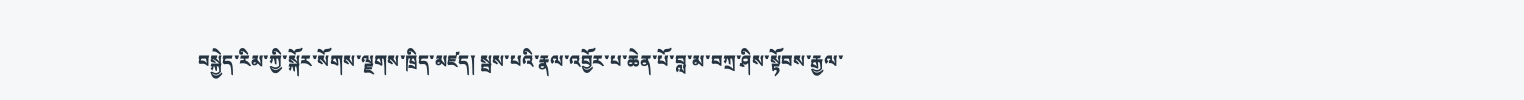བསྐྱེད་རིམ་ཀྱི་སྐོར་སོགས་ལྗགས་ཁྲིད་མཛད། སྦས་པའི་རྣལ་འབྱོར་པ་ཆེན་པོ་བླ་མ་བཀྲ་ཤིས་སྟོབས་རྒྱལ་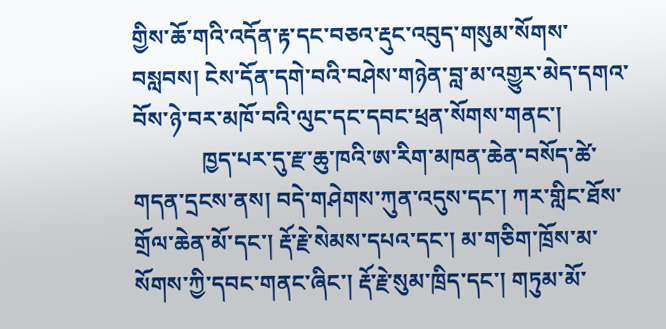གྱིས་ཆོ་གའི་འདོན་རྟ་དང་བཅའ་རྡུང་འབུད་གསུམ་སོགས་བསླབས། ངེས་དོན་དགེ་བའི་བཤེས་གཉེན་བླ་མ་འགྱུར་མེད་དགའ་བོས་ཉེ་བར་མཁོ་བའི་ལུང་དང་དབང་ཕྲན་སོགས་གནང་།
            ཁྱད་པར་དུ་རྫ་ཆུ་ཁའི་ཨ་རིག་མཁན་ཆེན་བསོད་ཚེ་གདན་དྲངས་ནས། བདེ་གཤེགས་ཀུན་འདུས་དང་། ཀར་གླིང་ཐོས་གྲོལ་ཆེན་མོ་དང་། རྡོ་རྗེ་སེམས་དཔའ་དང་། མ་གཅིག་ཁྲོས་མ་སོགས་ཀྱི་དབང་གནང་ཞིང་། རྡོ་རྗེ་སུམ་ཁྲིད་དང་། གཏུམ་མོ་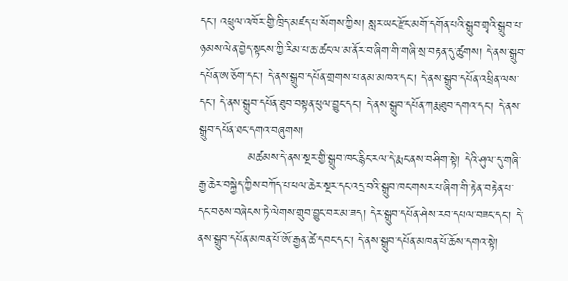དང་། འཕྲུལ་འཁོར་གྱི་ཁྲིད་མཛད་པ་སོགས་ཀྱིས། སླར་ཡང་རྫོང་མགོ་དགོན་པའི་སྒྲུབ་གྲྭའི་སྒྲུབ་པ་ཉམས་ལེན་བྱེད་སྟངས་ཀྱི་རིམ་པ་ཆ་ཚང་ལ་མ་ནོར་བ་ཞིག་གི་གཞི་སྲ་བརྟན་དུ་ཚུགས། དེ་ནས་སྒྲུབ་དཔོན་ཨ་ཅོག་དང་། དེ་ནས་སྒྲུབ་དཔོན་གྲགས་པ་ནམ་མཁའ་དང་། དེ་ནས་སྒྲུབ་དཔོན་འཕྲིན་ལས་དང་། དེ་ནས་སྒྲུབ་དཔོན་ཐུབ་བསྟན་ཕུལ་བྱུང་དང་། དེ་ནས་སྒྲུབ་དཔོན་ཀརྨ་ཐུབ་དགའ་དང་། དེ་ནས་སྒྲུབ་དཔོན་ཐང་དགའ་བཞུགས།
            མཚམས་དེ་ནས་སྔར་གྱི་སྒྲུབ་ཁང་རྙིང་རལ་དེ་རྨང་ནས་བཤིག་སྟེ། དེའི་ཤུལ་དུ་གཞི་རྒྱ་ཆེར་བསྐྱེད་ཀྱིས་བཀོད་པ་ཕལ་ཆེར་སྔར་དང་འདྲ་བའི་སྒྲུབ་ཁང་གསར་པ་ཞིག་གི་རྟེན་བརྟེན་པ་དང་བཅས་བཞེངས་ཏེ་ལེགས་གྲུབ་བྱུང་བར་མ་ཟད། དེར་སྒྲུབ་དཔོན་ཤེས་རབ་དཔལ་བཟང་དང་། དེ་ནས་སྒྲུབ་དཔོན་མཁན་པོ་ཨོ་རྒྱན་ཚེ་དབང་དང་། དེ་ནས་སྒྲུབ་དཔོན་མཁན་པོ་ཆོས་དགའ་སྟེ།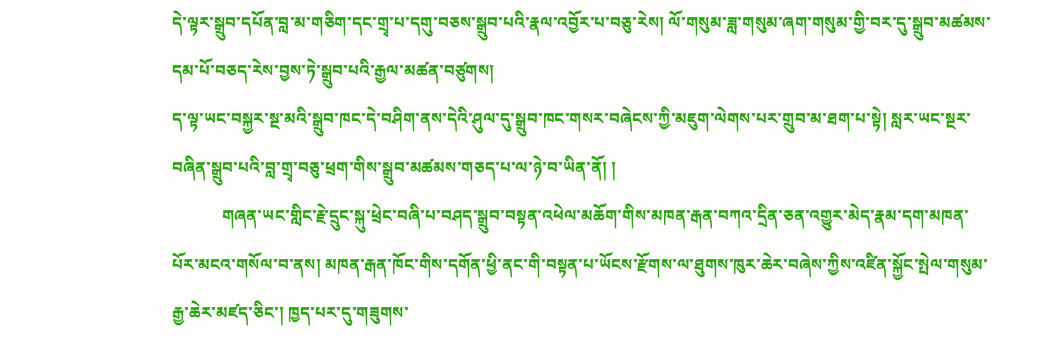དེ་ལྟར་སྒྲུབ་དཔོན་བླ་མ་གཅིག་དང་གྲྭ་པ་དགུ་བཅས་སྒྲུབ་པའི་རྣལ་འབྱོར་པ་བཅུ་རེས། ལོ་གསུམ་ཟླ་གསུམ་ཞག་གསུམ་གྱི་བར་དུ་སྒྲུབ་མཚམས་དམ་པོ་བཅད་རེས་བྱས་ཏེ་སྒྲུབ་པའི་རྒྱལ་མཚན་བཙུགས།
ད་ལྟ་ཡང་བསྐྱར་སྔ་མའི་སྒྲུབ་ཁང་དེ་བཤིག་ནས་དེའི་ཤུལ་དུ་སྒྲུབ་ཁང་གསར་བཞེངས་ཀྱི་མཇུག་ལེགས་པར་གྲུབ་མ་ཐག་པ་སྟེ། སླར་ཡང་སྔར་བཞིན་སྒྲུབ་པའི་བླ་གྲྭ་བཅུ་ཕྲག་གིས་སྒྲུབ་མཚམས་གཅད་པ་ལ་ཉེ་བ་ཡིན་ནོ། །
            གཞན་ཡང་གླིང་རྗེ་དྲུང་སྐུ་ཕྲེང་བཞི་པ་བཤད་སྒྲུབ་བསྟན་འཕེལ་མཆོག་གིས་མཁན་རྒན་བཀའ་དྲིན་ཅན་འགྱུར་མེད་རྣམ་དག་མཁན་པོར་མངའ་གསོལ་བ་ནས། མཁན་རྒན་ཁོང་གིས་དགོན་ཕྱི་ནང་གི་བསྟན་པ་ཡོངས་རྫོགས་ལ་ཐུགས་ཁུར་ཆེར་བཞེས་ཀྱིས་འཛིན་སྐྱོང་སྤེལ་གསུམ་རྒྱ་ཆེར་མཛད་ཅིང་། ཁྱད་པར་དུ་གཟུགས་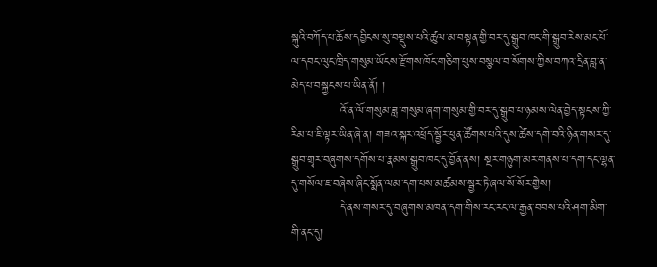སྐུའི་བཀོད་པ་ཆོས་དབྱིངས་སུ་བསྡུས་པའི་ཚུལ་མ་བསྟན་གྱི་བར་དུ་སྒྲུབ་ཁང་གི་སྒྲུབ་རེས་མང་པོ་ལ་དབང་ལུང་ཁྲིད་གསུམ་ཡོངས་རྫོགས་ཁོང་གཅིག་པུས་བསྩལ་བ་སོགས་ཀྱིས་བཀའ་དྲིན་བླ་ན་མེད་པ་བསྐྱངས་པ་ཡིན་ནོ། །
            འོ་ན་ལོ་གསུམ་ཟླ་གསུམ་ཞག་གསུམ་གྱི་བར་དུ་སྒྲུབ་པ་ཉམས་ལེན་བྱེད་སྟངས་ཀྱི་རིམ་པ་ཇི་ལྟར་ཡིན་ཞེ་ན། གཟའ་སྐར་འཕྲོད་སྦྱོར་ཕུན་ཚོགས་པའི་དུས་ཚེས་དགེ་བའི་ཉིན་གསར་དུ་སྒྲུབ་གྲྭར་བཞུགས་དགོས་པ་རྣམས་སྒྲུབ་ཁང་དུ་བྱོན་ནས། སྔར་གཉུག་མར་གནས་པ་དག་དང་ལྷན་དུ་གསོལ་ཇ་བཞེས་ཞིང་སྨོན་ལམ་དག་པས་མཚམས་སྦྱར་ཏེ་ཞལ་སོ་སོར་གྱེས།
            དེ་ནས་གསར་དུ་བཞུགས་མཁན་དག་གིས་རང་རང་ལ་རྒྱན་བབས་པའི་ཤག་མིག་གི་ནང་དུ།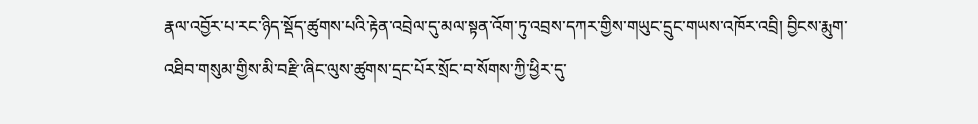རྣལ་འབྱོར་པ་རང་ཉིད་སྡོད་ཚུགས་པའི་རྟེན་འབྲེལ་དུ་མལ་སྟན་འོག་ཏུ་འབྲས་དཀར་གྱིས་གཡུང་དྲུང་གཡས་འཁོར་འབྲི། བྱིངས་རྨུག་འཐིབ་གསུམ་གྱིས་མི་བརྫི་ཞིང་ལུས་ཚུགས་དྲང་པོར་སྲོང་བ་སོགས་ཀྱི་ཕྱིར་དུ་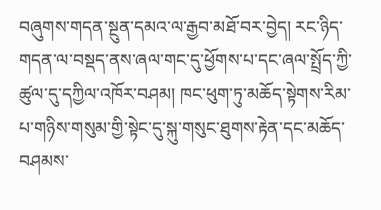བཞུགས་གདན་སྔུན་དམའ་ལ་རྒྱབ་མཐོ་བར་བྱེད། རང་ཉིད་གདན་ལ་བསྡད་ནས་ཞལ་གང་དུ་ཕྱོགས་པ་དང་ཞལ་སྤྲོད་ཀྱི་ཚུལ་དུ་དཀྱིལ་འཁོར་བཤམ། ཁང་ཕུག་ཏུ་མཆོད་སྟེགས་རིམ་པ་གཉིས་གསུམ་གྱི་སྟེང་དུ་སྐུ་གསུང་ཐུགས་རྟེན་དང་མཆོད་བཤམས་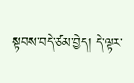སྟབས་བདེ་ཙམ་བྱེད། དེ་ལྟར་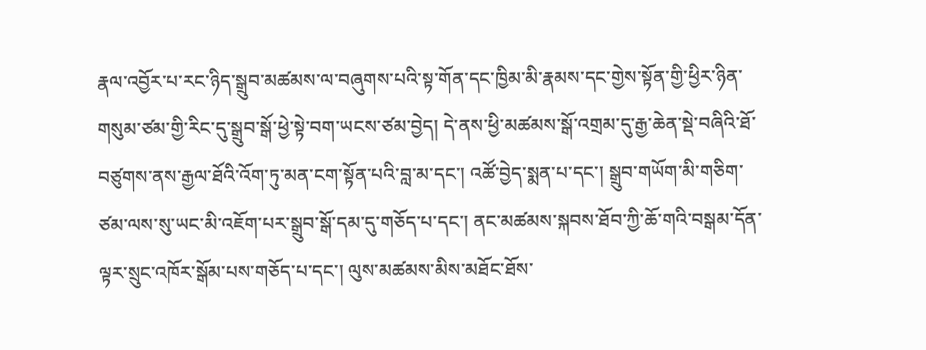རྣལ་འབྱོར་པ་རང་ཉིད་སྒྲུབ་མཚམས་ལ་བཞུགས་པའི་སྟ་གོན་དང་ཁྱིམ་མི་རྣམས་དང་གྱེས་སྟོན་གྱི་ཕྱིར་ཉིན་གསུམ་ཙམ་གྱི་རིང་དུ་སྒྲུབ་སྒོ་ཕྱེ་སྟེ་བག་ཡངས་ཙམ་བྱེད། དེ་ནས་ཕྱི་མཚམས་སྒོ་འགྲམ་དུ་རྒྱ་ཆེན་སྡེ་བཞིའི་ཐོ་བཙུགས་ནས་རྒྱལ་ཐོའི་འོག་ཏུ་མན་ངག་སྟོན་པའི་བླ་མ་དང་། འཚོ་བྱེད་སྨན་པ་དང་། སྒྲུབ་གཡོག་མི་གཅིག་ཙམ་ལས་སུ་ཡང་མི་འཇོག་པར་སྒྲུབ་སྒོ་དམ་དུ་གཅོད་པ་དང་། ནང་མཚམས་སྐབས་ཐོབ་ཀྱི་ཆོ་གའི་བསྒམ་དོན་ལྟར་སྲུང་འཁོར་སྒོམ་པས་གཅོད་པ་དང་། ལུས་མཚམས་མིས་མཐོང་ཐོས་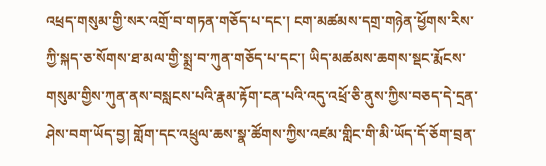འཕྲད་གསུམ་གྱི་སར་འགྲོ་བ་གཏན་གཅོད་པ་དང་། ངག་མཚམས་དགྲ་གཉེན་ཕྱོགས་རིས་ཀྱི་སྐད་ཅ་སོགས་ཐ་མལ་གྱི་སྨྲ་བ་ཀུན་གཅོད་པ་དང་། ཡིད་མཚམས་ཆགས་སྡང་རྨོངས་གསུམ་གྱིས་ཀུན་ནས་བསླངས་པའི་རྣམ་རྟོག་ངན་པའི་འདུ་འཕྲོ་ཅི་ནུས་ཀྱིས་བཅད་དེ་དྲན་ཤེས་བག་ཡོད་བྱ། གློག་དང་འཕྲུལ་ཆས་སྣ་ཚོགས་ཀྱིས་འཛམ་གླིང་གི་མི་ཡོད་དོ་ཅོག་བྲན་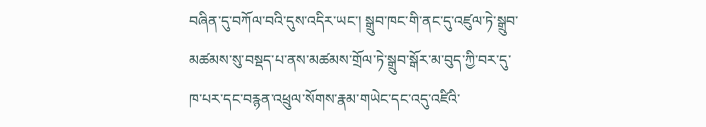བཞིན་དུ་བཀོལ་བའི་དུས་འདིར་ཡང་། སྒྲུབ་ཁང་གི་ནང་དུ་འཛུལ་ཏེ་སྒྲུབ་མཚམས་སུ་བསྡད་པ་ནས་མཚམས་གྲོལ་ཏེ་སྒྲུབ་སྒོར་མ་བུད་ཀྱི་བར་དུ་ཁ་པར་དང་བརྙན་འཕྲུལ་སོགས་རྣམ་གཡེང་དང་འདུ་འཛིའི་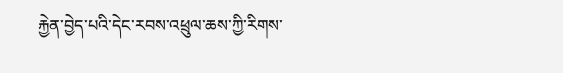རྐྱེན་བྱེད་པའི་དེང་རབས་འཕྲུལ་ཆས་ཀྱི་རིགས་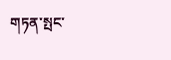གཏན་སྤང་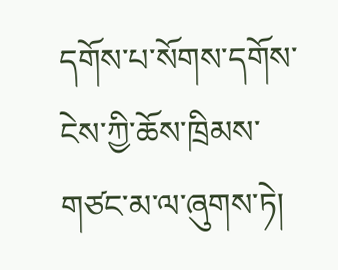དགོས་པ་སོགས་དགོས་ངེས་ཀྱི་ཆོས་ཁྲིམས་གཙང་མ་ལ་ཞུགས་ཏེ།